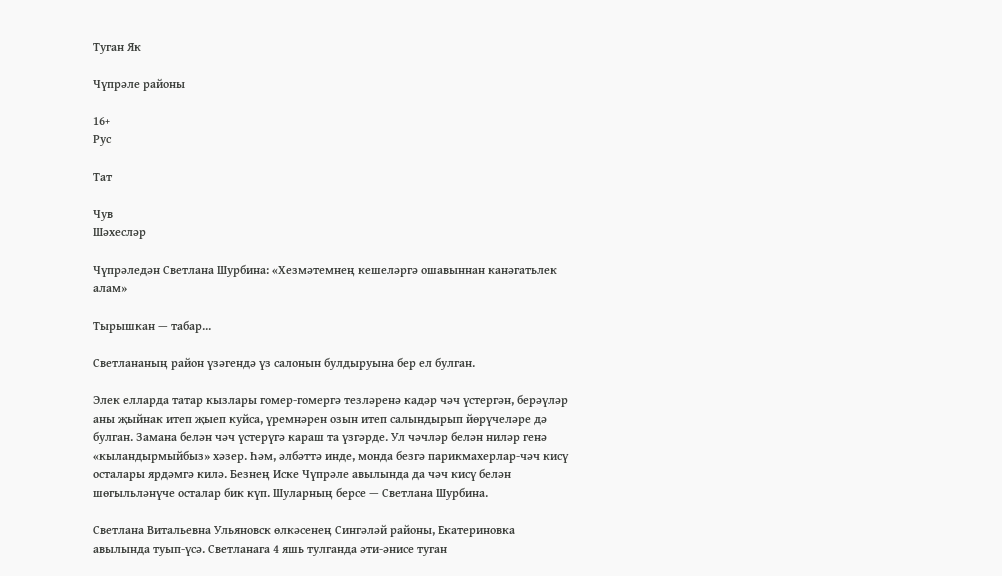Туган Як

Чүпрәле районы

16+
Рус

Тат

Чув
Шәхесләр

Чүпрәледән Светлана Шурбина: «Хезмәтемнең кешеләргә ошавыннан канәгатьлек алам»

Тырышкан — табар...

Светлананың район үзәгендә үз салонын булдыруына бер ел булган.

Элек елларда татар кызлары гомер-гомергә тезләренә кадәр чәч үстергән, берәүләр аны җыйнак итеп җыеп куйса, үремнәрен озын итеп салындырып йөрүчеләре дә булган. Замана белән чәч үстерүгә караш та үзгәрде. Ул чәчләр белән ниләр генә «кыландырмыйбыз» хәзер. Һәм, әлбәттә инде, монда безгә парикмахерлар-чәч кисү осталары ярдәмгә килә. Безнең Иске Чүпрәле авылында да чәч кисү белән шөгыльләнүче осталар бик күп. Шуларның берсе — Светлана Шурбина.

Светлана Витальевна Ульяновск өлкәсенең Сингәләй районы, Екатериновка авылында туып-үсә. Светланага 4 яшь тулганда әти-әнисе туган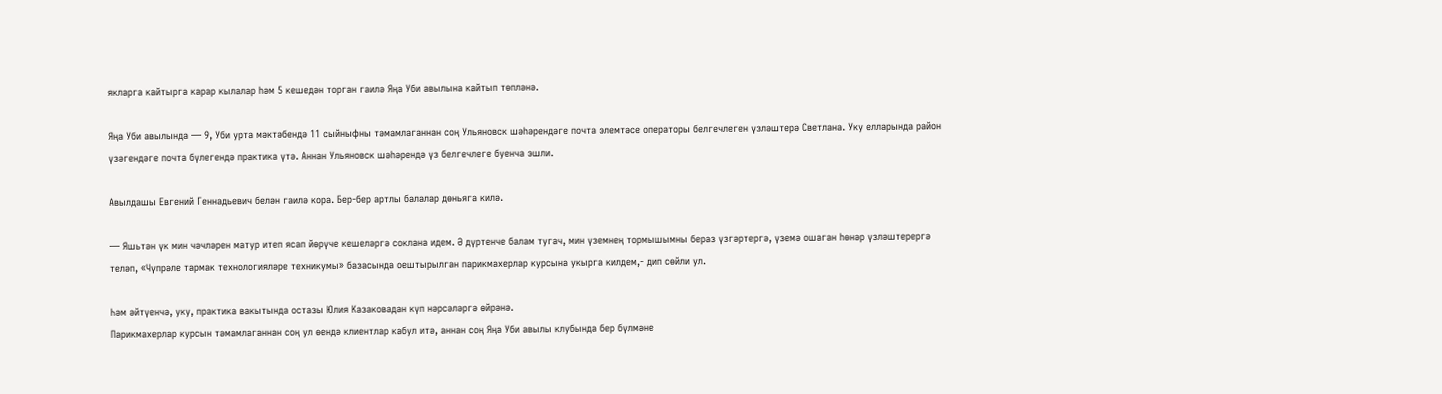якларга кайтырга карар кылалар һәм 5 кешедән торган гаилә Яңа Уби авылына кайтып төпләнә.

Яңа Уби авылында — 9, Уби урта мәктәбендә 11 сыйныфны тәмамлаганнан соң Ульяновск шәһәрендәге почта элемтәсе операторы белгечлеген үзләштерә Светлана. Уку елларында район үзәгендәге почта бүлегендә практика үтә. Аннан Ульяновск шәһәрендә үз белгечлеге буенча эшли.

Авылдашы Евгений Геннадьевич белән гаилә кора. Бер-бер артлы балалар дөньяга килә.

— Яшьтән үк мин чәчләрен матур итеп ясап йөрүче кешеләргә соклана идем. Ә дүртенче балам тугач, мин үземнең тормышымны бераз үзгәртергә, үземә ошаган һөнәр үзләштерергә теләп, «Чүпрәле тармак технологияләре техникумы» базасында оештырылган парикмахерлар курсына укырга килдем,- дип сөйли ул.

Һәм әйтүенчә, уку, практика вакытында остазы Юлия Казаковадан күп нәрсәләргә өйрәнә.
Парикмахерлар курсын тәмамлаганнан соң ул өендә клиентлар кабул итә, аннан соң Яңа Уби авылы клубында бер бүлмәне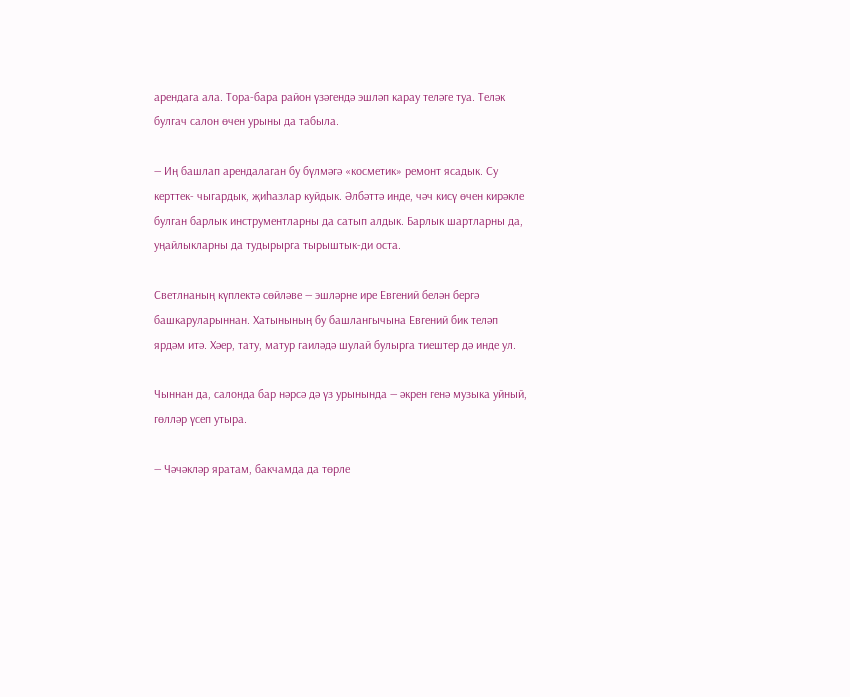арендага ала. Тора-бара район үзәгендә эшләп карау теләге туа. Теләк булгач салон өчен урыны да табыла.

— Иң башлап арендалаган бу бүлмәгә «косметик» ремонт ясадык. Су керттек- чыгардык, җиһазлар куйдык. Әлбәттә инде, чәч кисү өчен кирәкле булган барлык инструментларны да сатып алдык. Барлык шартларны да, уңайлыкларны да тудырырга тырыштык-ди оста.

Светлнаның күплектә сөйләве — эшләрне ире Евгений белән бергә башкаруларыннан. Хатынының бу башлангычына Евгений бик теләп ярдәм итә. Хәер, тату, матур гаиләдә шулай булырга тиештер дә инде ул.

Чыннан да, салонда бар нәрсә дә үз урынында — әкрен генә музыка уйный, гөлләр үсеп утыра.

— Чәчәкләр яратам, бакчамда да төрле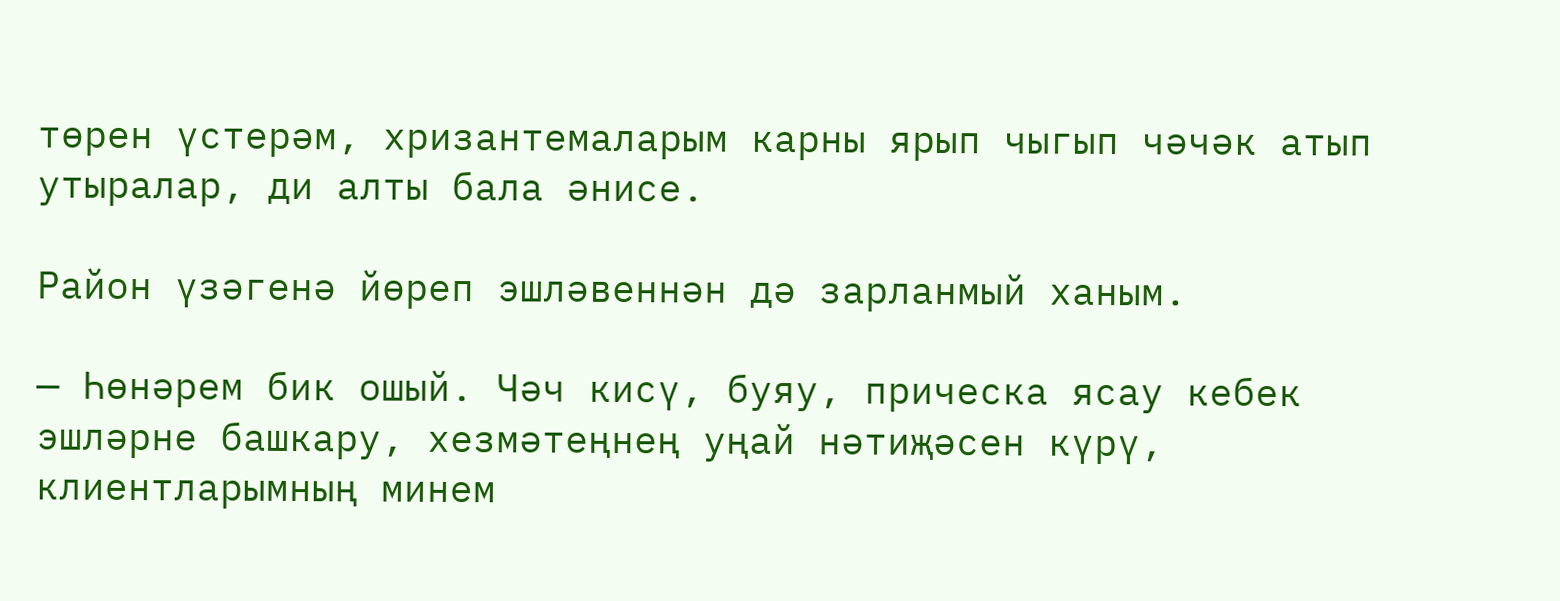төрен үстерәм, хризантемаларым карны ярып чыгып чәчәк атып утыралар, ди алты бала әнисе.

Район үзәгенә йөреп эшләвеннән дә зарланмый ханым.

— Һөнәрем бик ошый. Чәч кисү, буяу, прическа ясау кебек эшләрне башкару, хезмәтеңнең уңай нәтиҗәсен күрү, клиентларымның минем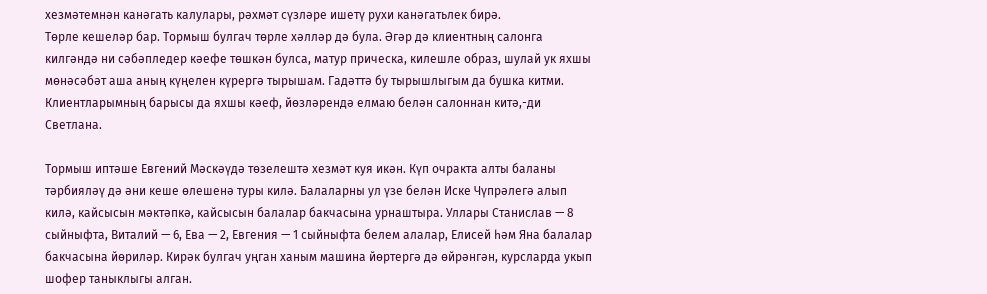хезмәтемнән канәгать калулары, рәхмәт сүзләре ишетү рухи канәгатьлек бирә.
Төрле кешеләр бар. Тормыш булгач төрле хәлләр дә була. Әгәр дә клиентның салонга килгәндә ни сәбәпледер кәефе төшкән булса, матур прическа, килешле образ, шулай ук яхшы мөнәсәбәт аша аның күңелен күрергә тырышам. Гадәттә бу тырышлыгым да бушка китми. Клиентларымның барысы да яхшы кәеф, йөзләрендә елмаю белән салоннан китә,-ди Светлана.

Тормыш иптәше Евгений Мәскәүдә төзелештә хезмәт куя икән. Күп очракта алты баланы тәрбияләү дә әни кеше өлешенә туры килә. Балаларны ул үзе белән Иске Чүпрәлегә алып килә, кайсысын мәктәпкә, кайсысын балалар бакчасына урнаштыра. Уллары Станислав — 8 сыйныфта, Виталий — 6, Ева — 2, Евгения — 1 сыйныфта белем алалар, Елисей һәм Яна балалар бакчасына йөриләр. Кирәк булгач уңган ханым машина йөртергә дә өйрәнгән, курсларда укып шофер таныклыгы алган.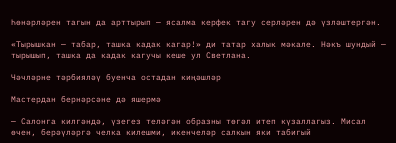Һөнәрләрен тагын да арттырып — ясалма керфек тагу серләрен дә үзләштергән.

«Тырышкан — табар, ташка кадак кагар!» ди татар халык мәкале. Нәкъ шундый — тырышып, ташка да кадак кагучы кеше ул Светлана.

Чәчләрне тәрбияләү буенча остадан киңәшләр

Мастердан бернәрсәне дә яшермә

— Салонга килгәндә, үзегез теләгән образны төгәл итеп күзаллагыз. Мисал өчен, берәүләргә челка килешми, икенчеләр салкын яки табигый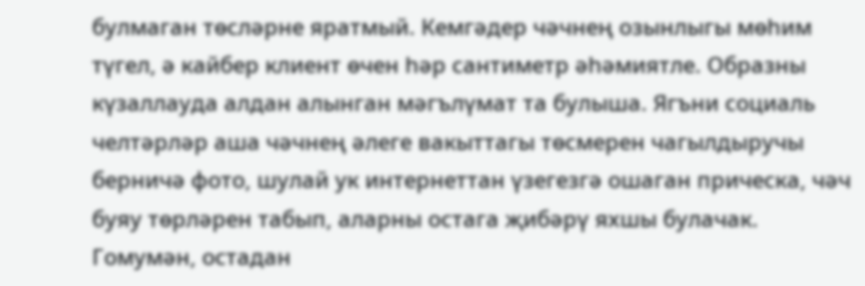булмаган төсләрне яратмый. Кемгәдер чәчнең озынлыгы мөһим түгел, ә кайбер клиент өчен һәр сантиметр әһәмиятле. Образны күзаллауда алдан алынган мәгълүмат та булыша. Ягъни социаль челтәрләр аша чәчнең әлеге вакыттагы төсмерен чагылдыручы берничә фото, шулай ук интернеттан үзегезгә ошаган прическа, чәч буяу төрләрен табып, аларны остага җибәрү яхшы булачак.
Гомумән, остадан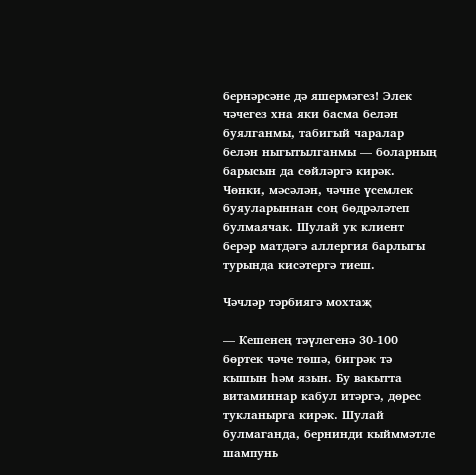бернәрсәне дә яшермәгез! Элек чәчегез хна яки басма белән буялганмы, табигый чаралар белән ныгытылганмы — боларның барысын да сөйләргә кирәк. Чөнки, мәсәлән, чәчне үсемлек буяуларыннан соң бөдрәләтеп булмаячак. Шулай ук клиент берәр матдәгә аллергия барлыгы турында кисәтергә тиеш.

Чәчләр тәрбиягә мохтаҗ

— Кешенең тәүлегенә 30-100 бөртек чәче төшә, бигрәк тә кышын һәм язын. Бу вакытта витаминнар кабул итәргә, дөрес тукланырга кирәк. Шулай булмаганда, бернинди кыйммәтле шампунь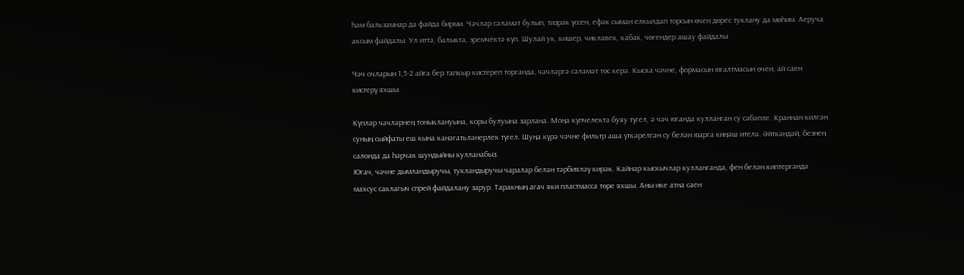һәм бальзамнар да файда бирми. Чәчләр сәламәт булып, тизрәк үссен, ефәк сыман елкылдап торсын өчен дөрес туклану да мөһим. Аеруча аксым файдалы. Ул иттә, балыкта, эремчектә күп. Шулай ук, кишер, чикләвек, кабак, чөгендер ашау файдалы.

Чәч очларын 1,5-2 айга бер тапкыр кистереп торганда, чәчләргә сәламәт төс керә. Кыска чәчне, формасын югалтмасын өчен, ай саен кистерү яхшы.

Күпләр чәчләрнең тоныклануына, коры булуына зарлана. Моңа күпчелектә буяу түгел, ә чәч юганда кулланган су сәбәпле. Краннан килгән суның сыйфаты еш кына канәгатьләнерлек түгел. Шуңа күрә чәчне фильтр аша үткәрелгән су белән юарга киңәш ителә. Әйткәндәй, безнең салонда да һәрчак шундыйны кулланабыз.
Югач, чәчне дымландыручы, тукландыручы чаралар белән тәрбияләү кирәк. Кайнар кыскычлар кулланганда, фен белән киптергәндә махсус саклагыч спрей файдалану зарур. Таракның агач яки пластмасса төре яхшы. Аны ике атна саен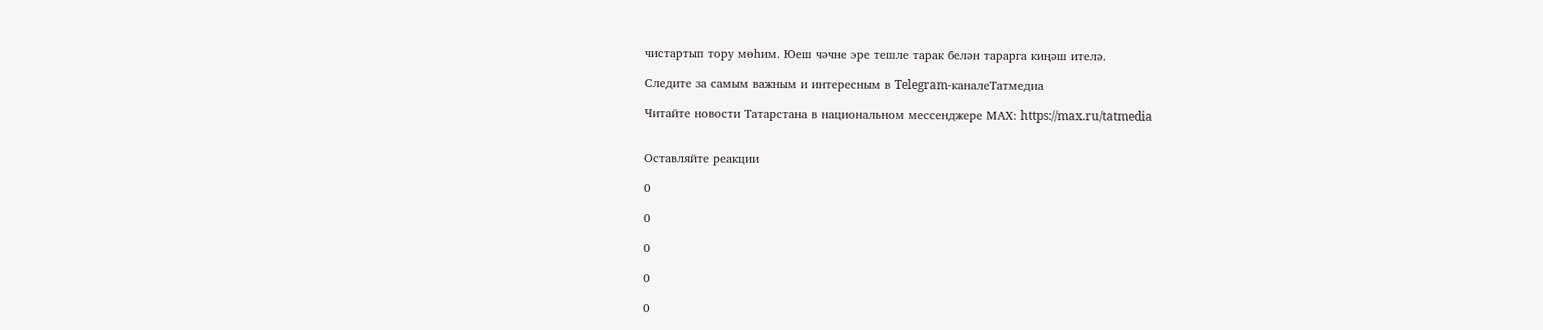чистартып тору мөһим. Юеш чәчне эре тешле тарак белән тарарга киңәш ителә.

Следите за самым важным и интересным в Telegram-каналеТатмедиа

Читайте новости Татарстана в национальном мессенджере MАХ: https://max.ru/tatmedia


Оставляйте реакции

0

0

0

0

0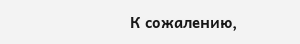К сожалению,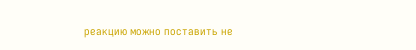реакцию можно поставить не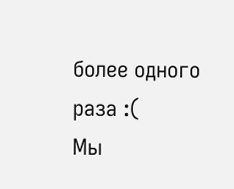более одного раза :(
Мы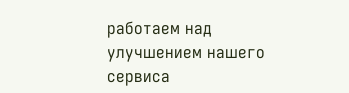работаем над улучшением нашего сервиса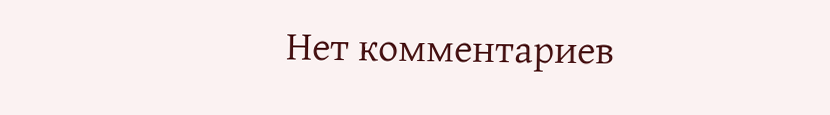Нет комментариев